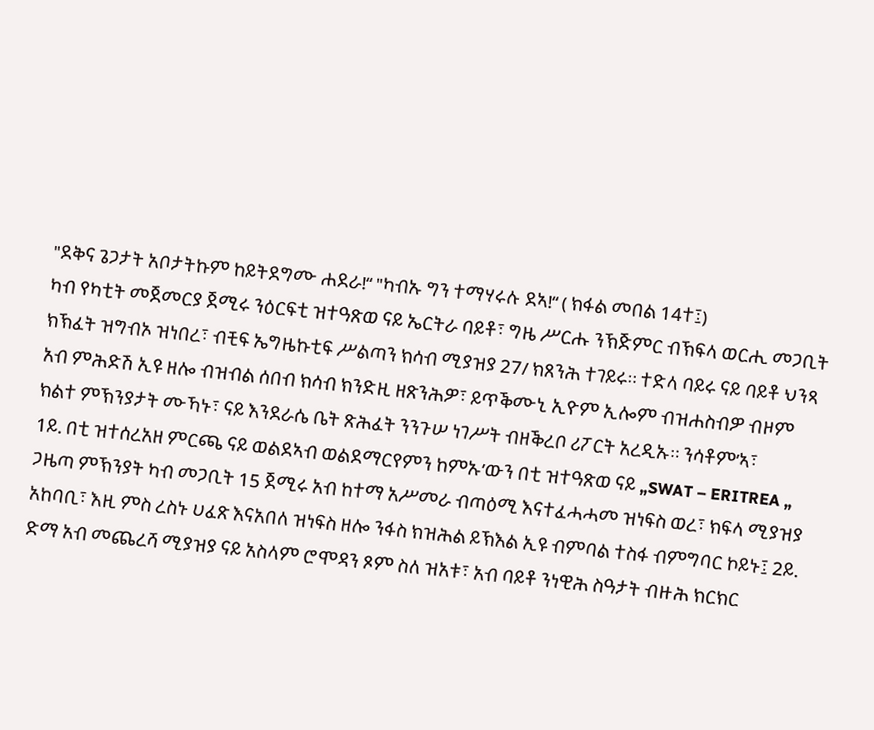"ደቅና ጌጋታት አቦታትኩም ከይትደግሙ ሐደራ!“ "ካብኡ ግን ተማሃሩሉ ደኣ!“ ( ክፋል መበል 14ተ፤)
ካብ የካቲት መጀመርያ ጀሚሩ ንዕርፍቲ ዝተዓጽወ ናይ ኤርትራ ባይቶ፣ ግዜ ሥርሑ ንኽጅምር ብኽፍላ ወርሒ መጋቢት ክኽፈት ዝግብኦ ዝነበረ፣ ብቺፍ ኤግዜኩቲፍ ሥልጣን ክሳብ ሚያዝያ 27/ ክጸንሕ ተገይሩ። ተድላ ባይሩ ናይ ባይቶ ህንጻ አብ ምሕድሽ ኢዩ ዘሎ ብዝብል ሰበብ ክሳብ ክንድዚ ዘጽንሕዎ፣ ይጥቕሙኒ ኢዮም ኢሎም ብዝሐስብዎ ብዞም ክልተ ምኽንያታት ሙኻኑ፣ ናይ እንደራሴ ቤት ጽሕፈት ንንጉሠ ነገሥት ብዘቕረቦ ሪፖርት አረዲኡ። ንሳቶም’ኣ፣
1ይ. በቲ ዝተሰረአዘ ምርጫ ናይ ወልደኣብ ወልደማርየምን ከምኡ’ውን በቲ ዝተዓጽወ ናይ „SWAT – ERITREA „ ጋዜጣ ምኽንያት ካብ መጋቢት 15 ጀሚሩ አብ ከተማ አሥመራ ብጣዕሚ እናተፈሓሓመ ዝነፍስ ወረ፣ ክፍላ ሚያዝያ አከባቢ፣ እዚ ምስ ረስኑ ሀፈጽ እናአበለ ዝነፍስ ዘሎ ንፋስ ክዝሕል ይኽእል ኢዩ ብምባል ተስፋ ብምግባር ኮይኑ፤ 2ይ. ድማ አብ መጨረሻ ሚያዝያ ናይ አስላም ሮሞዳን ጾም ስለ ዝአቱ፣ አብ ባይቶ ንነዊሕ ስዓታት ብዙሕ ክርክር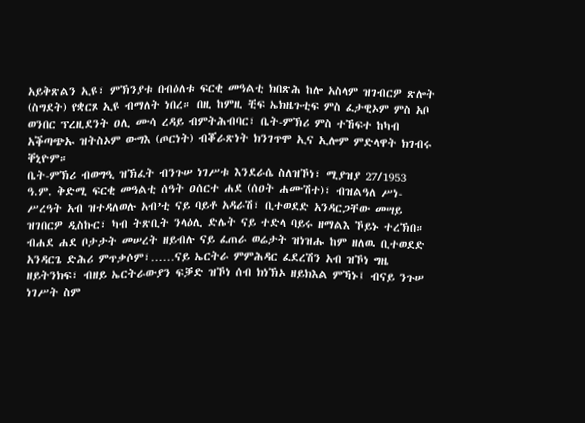አይቅጽልን ኢዩ፣ ምኽንያቱ በብዕለቱ ፍርቂ መዓልቲ ክበጽሕ ከሎ አስላም ዝገብርዎ ጽሎት (ስግደት) የቋርጾ ኢዩ ብማለት ነበረ። በዚ ከምዚ ቺፍ ኤክዜጉቲፍ ምስ ፈታዊኦም ምስ አቦ ወንበር ፕረዚደንት ዐሊ ሙሳ ረዳይ ብምትሕብባር፣ ቤት-ምኽሪ ምስ ተኸፍተ ከካብ አቕጣጭኡ ዝትስኦም ውግእ (ጦርነት) ብቖራጽነት ክንገጥሞ ኢና ኢሎም ምድላዋት ክገብሩ ቐኒዮም።
ቤት-ምኽሪ ብወግዒ ዝኽፈት ብንጉሠ ነገሥቱ እንደራሴ ስለዝኾነ፣ ሚያዝያ 27/1953 ዓ.ም. ቅድሚ ፍርቂ መዓልቲ ሰዓት ዐሰርተ ሐደ (ሰዐት ሐሙሽተ)፣ ብዝልዓለ ሥነ-ሥረዓት አብ ዝተዳለወሉ አብ’ቲ ናይ ባይቶ አዳራሽ፣ ቢተወደድ አንዳርጋቸው መሣይ ዝገበርዎ ዲስኩር፣ ካብ ትጽቢት ንላዕሊ ድሌት ናይ ተድላ ባይሩ ዘማልእ ኾይኑ ተረኽበ።
ብሐደ ሐደ ቦታታት መሠረት ዘይብሉ ናይ ፈጠራ ወሬታት ዝነዝሑ ከም ዘለዉ ቢተወደድ አንዳርጌ ድሕሪ ምጥቃሶም፣……ናይ ኤርትራ ምምሕዳር ፈደረሽን አብ ዝኾነ ግዜ ዘይትንክፍ፣ ብዘይ ኤርትራውያን ፍቓድ ዝኾነ ሰብ ክነኽኦ ዘይክእል ምኻኑ፤ ብናይ ንጉሠ ነገሥት ስም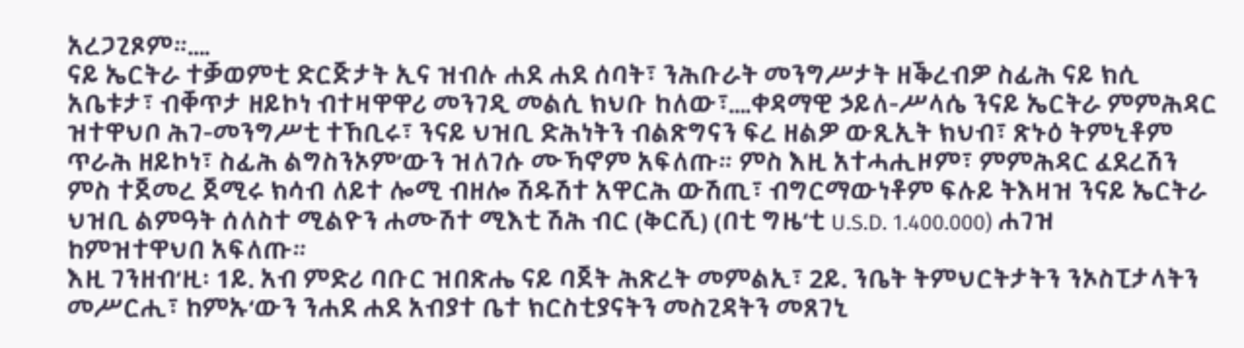አረጋጊጾም።….
ናይ ኤርትራ ተቓወምቲ ድርጅታት ኢና ዝብሉ ሐደ ሐደ ሰባት፣ ንሕቡራት መንግሥታት ዘቕረብዎ ስፊሕ ናይ ክሲ አቤቱታ፣ ብቐጥታ ዘይኮነ ብተዛዋዋሪ መንገዲ መልሲ ክህቡ ከለው፣….ቀዳማዊ ኃይለ-ሥላሴ ንናይ ኤርትራ ምምሕዳር ዝተዋህቦ ሕገ-መንግሥቲ ተኸቢሩ፣ ንናይ ህዝቢ ድሕነትን ብልጽግናን ፍረ ዘልዎ ውጺኢት ክህብ፣ ጽኑዕ ትምኒቶም ጥራሕ ዘይኮነ፣ ስፊሕ ልግስንኦም’ውን ዝለገሱ ሙኻኖም አፍለጡ። ምስ እዚ አተሓሒዞም፣ ምምሕዳር ፈደረሽን ምስ ተጀመረ ጀሚሩ ክሳብ ለይተ ሎሚ ብዘሎ ሽዱሽተ አዋርሕ ውሽጢ፣ ብግርማውነቶም ፍሉይ ትእዛዝ ንናይ ኤርትራ ህዝቢ ልምዓት ሰለስተ ሚልዮን ሐሙሽተ ሚእቲ ሽሕ ብር (ቅርሺ) (በቲ ግዜ‘ቲ U.S.D. 1.400.000) ሐገዝ ከምዝተዋህበ አፍለጡ።
እዚ ገንዘብ‘ዚ፡ 1ይ. አብ ምድሪ ባቡር ዝበጽሔ ናይ ባጀት ሕጽረት መምልኢ፣ 2ይ. ንቤት ትምህርትታትን ንኦስፒታላትን መሥርሒ፣ ከምኡ‘ውን ንሐደ ሐደ አብያተ ቤተ ክርስቲያናትን መስጊዳትን መጸገኒ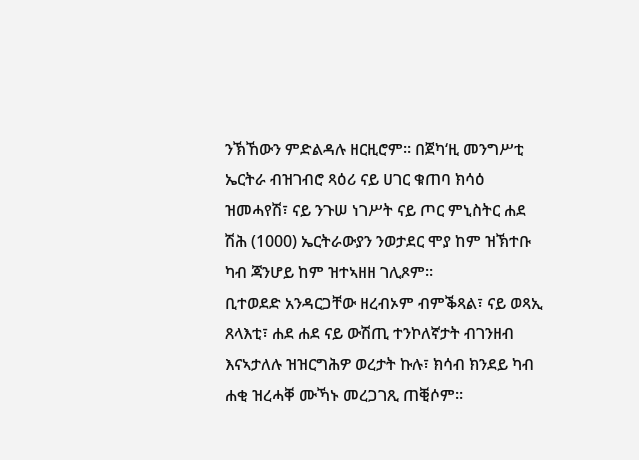ንኽኸውን ምድልዳሉ ዘርዚሮም። በጀካ‘ዚ መንግሥቲ ኤርትራ ብዝገብሮ ጻዕሪ ናይ ሀገር ቁጠባ ክሳዕ ዝመሓየሽ፣ ናይ ንጉሠ ነገሥት ናይ ጦር ምኒስትር ሐደ ሽሕ (1000) ኤርትራውያን ንወታደር ሞያ ከም ዝኽተቡ ካብ ጃንሆይ ከም ዝተኣዘዘ ገሊጾም።
ቢተወደድ አንዳርጋቸው ዘረብኦም ብምቕጻል፣ ናይ ወጻኢ ጸላእቲ፣ ሐደ ሐደ ናይ ውሽጢ ተንኮለኛታት ብገንዘብ እናኣታለሉ ዝዝርግሕዎ ወረታት ኩሉ፣ ክሳብ ክንደይ ካብ ሐቂ ዝረሓቐ ሙኻኑ መረጋገጺ ጠቒሶም።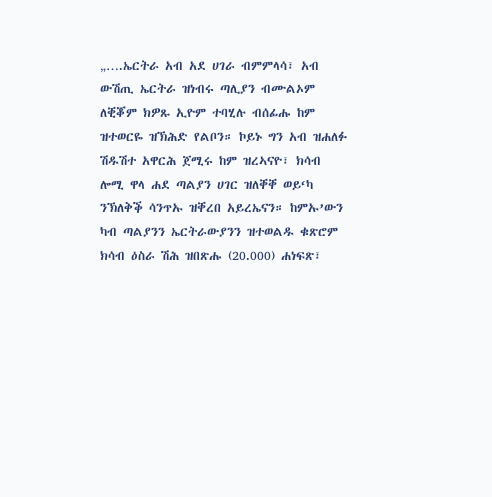„….ኤርትራ አብ አደ ሀገራ ብምምላሳ፣ አብ ውሽጢ ኤርትራ ዝነብሩ ጣሊያን ብሙልኦም ለቒቖም ክዎጹ ኢዮም ተባሂሉ ብሰፊሑ ከም ዝተወርዬ ዝኽሕድ የልቦን። ኮይኑ ግን አብ ዝሐለፉ ሽዱሽተ አዋርሕ ጀሚሩ ከም ዝረኣናዮ፣ ክሳብ ሎሚ ዋላ ሐደ ጣልያን ሀገር ዝለቐቐ ወይ‘ካ ንኽለቅቕ ሳንጥኡ ዝቐረበ አይረኤናን። ከምኡ’ውን ካብ ጣልያንን ኤርትራውያንን ዝተወልዱ ቁጽሮም ክሳብ ዕስራ ሽሕ ዝበጽሑ (20.000) ሐነፍጽ፣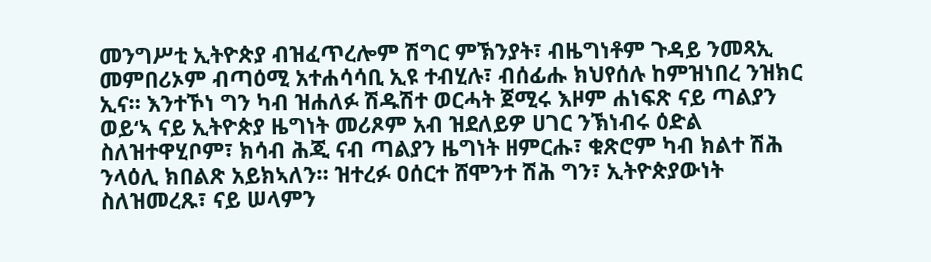መንግሥቲ ኢትዮጵያ ብዝፈጥረሎም ሽግር ምኽንያት፣ ብዜግነቶም ጉዳይ ንመጻኢ መምበሪኦም ብጣዕሚ አተሐሳሳቢ ኢዩ ተብሂሉ፣ ብሰፊሑ ክህየሰሉ ከምዝነበረ ንዝክር ኢና። እንተኾነ ግን ካብ ዝሐለፉ ሽዱሽተ ወርሓት ጀሚሩ እዞም ሐነፍጽ ናይ ጣልያን ወይ‘ኣ ናይ ኢትዮጵያ ዜግነት መሪጾም አብ ዝደለይዎ ሀገር ንኽነብሩ ዕድል ስለዝተዋሂቦም፣ ክሳብ ሕጂ ናብ ጣልያን ዜግነት ዘምርሑ፣ ቁጽሮም ካብ ክልተ ሽሕ ንላዕሊ ክበልጽ አይክኣለን። ዝተረፉ ዐሰርተ ሸሞንተ ሽሕ ግን፣ ኢትዮጵያውነት ስለዝመረጹ፣ ናይ ሠላምን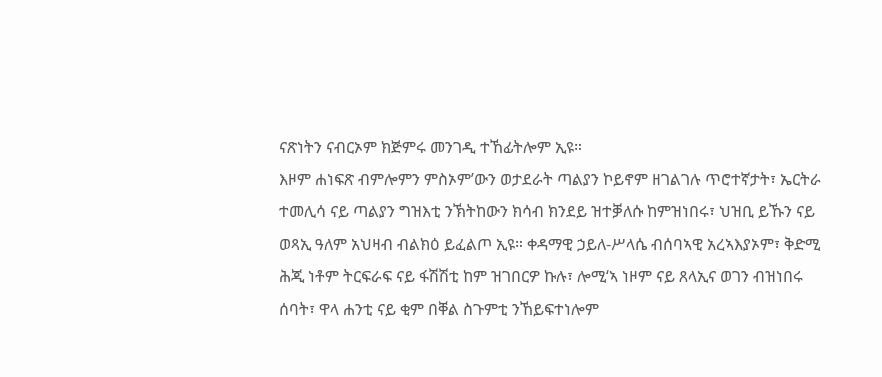ናጽነትን ናብርኦም ክጅምሩ መንገዲ ተኸፊትሎም ኢዩ።
እዞም ሐነፍጽ ብምሎምን ምስኦም’ውን ወታደራት ጣልያን ኮይኖም ዘገልገሉ ጥሮተኛታት፣ ኤርትራ ተመሊሳ ናይ ጣልያን ግዝእቲ ንኽትከውን ክሳብ ክንደይ ዝተቓለሱ ከምዝነበሩ፣ ህዝቢ ይኹን ናይ ወጻኢ ዓለም አህዛብ ብልክዕ ይፈልጦ ኢዩ። ቀዳማዊ ኃይለ-ሥላሴ ብሰባኣዊ አረኣእያኦም፣ ቅድሚ ሕጂ ነቶም ትርፍራፍ ናይ ፋሽሽቲ ከም ዝገበርዎ ኩሉ፣ ሎሚ‘ኣ ነዞም ናይ ጸላኢና ወገን ብዝነበሩ ሰባት፣ ዋላ ሐንቲ ናይ ቂም በቐል ስጉምቲ ንኸይፍተነሎም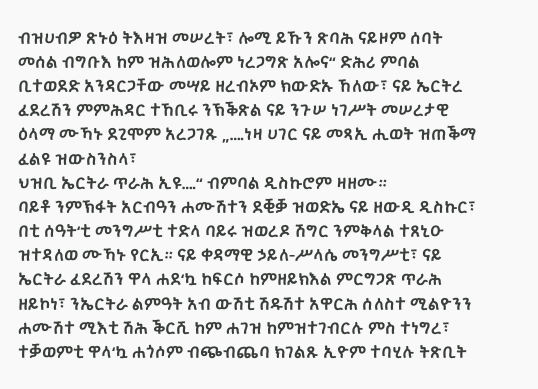ብዝሀብዎ ጽኑዕ ትእዛዝ መሠረት፣ ሎሚ ይኹን ጽባሕ ናይዞም ሰባት መሰል ብግቡእ ከም ዝሕለወሎም ነረጋግጽ አሎና“ ድሕሪ ምባል ቢተወደድ አንዳርጋቸው መሣይ ዘረብኦም ክውድኡ ኸለው፣ ናይ ኤርትረ ፈደረሽን ምምሕዳር ተኸቢሩ ንኽቕጽል ናይ ንጉሠ ነገሥት መሠረታዊ ዕላማ ሙኻኑ ደጊሞም አረጋገጹ „….ነዛ ሀገር ናይ መጻኢ ሒወት ዝጠቕማ ፈልዩ ዝውስንስላ፣
ህዝቢ ኤርትራ ጥራሕ ኢዩ….“ ብምባል ዲስኩሮም ዛዘሙ።
ባይቶ ንምኽፋት አርብዓን ሐሙሽተን ደቒቓ ዝወድኤ ናይ ዘውዲ ዲስኩር፣ በቲ ሰዓት‘ቲ መንግሥቲ ተድላ ባይሩ ዝወረዶ ሽግር ንምቅላል ተጸኒዑ ዝተዳለወ ሙኻኑ የርኢ። ናይ ቀዳማዊ ኃይለ-ሥላሴ መንግሥቲ፣ ናይ ኤርትራ ፈደረሽን ዋላ ሐደ‘ኳ ከፍርሶ ከምዘይክእል ምርግጋጽ ጥራሕ ዘይኮነ፣ ንኤርትራ ልምዓት አብ ውሽቲ ሽዱሽተ አዋርሕ ሰለስተ ሚልዮንን ሐሙሽተ ሚእቲ ሽሕ ቕርሺ ከም ሐገዝ ከምዝተገብርሉ ምስ ተነግረ፣ ተቓወምቲ ዋላ‘ኳ ሐጎሶም ብጭብጨባ ክገልጹ ኢዮም ተባሂሉ ትጽቢት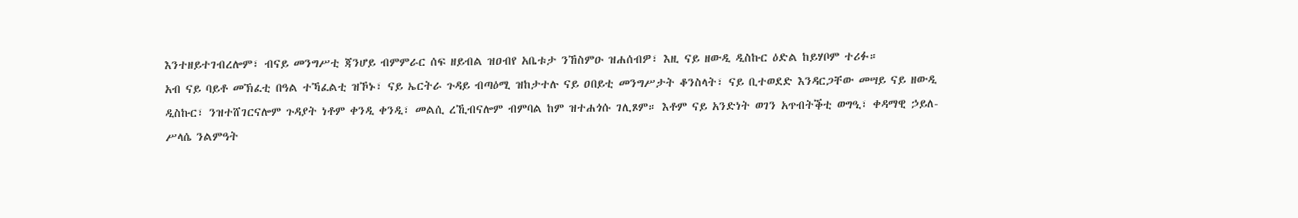እንተዘይተገብረሎም፣ ብናይ መንግሥቲ ጃንሆይ ብምምራር ሰፍ ዘይብል ዝዐብየ አቤቱታ ንኸስምዑ ዝሐሰብዎ፣ እዚ ናይ ዘውዲ ዲስኩር ዕድል ከይሃቦም ተሪፉ።
አብ ናይ ባይቶ መኽፈቲ በዓል ተኻፈልቲ ዝኾኑ፣ ናይ ኤርትራ ጉዳይ ብጣዕሚ ዝከታተሉ ናይ ዐበይቲ መንግሥታት ቆንስላት፣ ናይ ቢተወደድ እንዳርጋቸው መሣይ ናይ ዘውዲ ዲስኩር፣ ንዝተሸገርናሎም ጉዳያት ነቶም ቀንዲ ቀንዲ፣ መልሲ ረኺብናሎም ብምባል ከም ዝተሐጎሱ ገሊጾም። እቶም ናይ አንድነት ወገን አጥብትቕቲ ወግዒ፣ ቀዳማዊ ኃይለ-ሥላሴ ንልምዓት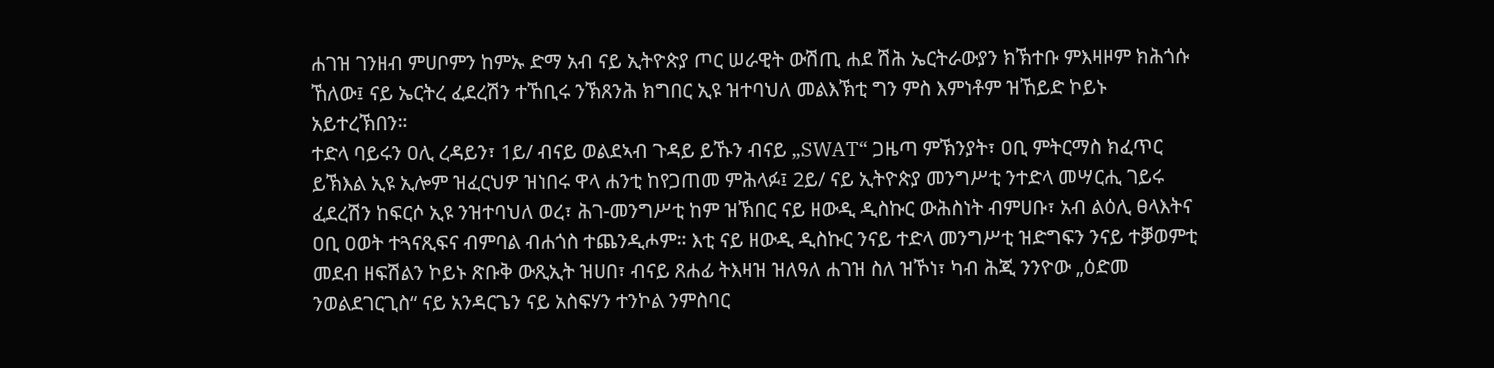ሐገዝ ገንዘብ ምሀቦምን ከምኡ ድማ አብ ናይ ኢትዮጵያ ጦር ሠራዊት ውሽጢ ሐደ ሽሕ ኤርትራውያን ክኽተቡ ምእዛዞም ክሕጎሱ ኸለው፤ ናይ ኤርትረ ፈደረሽን ተኸቢሩ ንኽጸንሕ ክግበር ኢዩ ዝተባህለ መልእኽቲ ግን ምስ እምነቶም ዝኸይድ ኮይኑ አይተረኽበን።
ተድላ ባይሩን ዐሊ ረዳይን፣ 1ይ/ ብናይ ወልደኣብ ጉዳይ ይኹን ብናይ „SWAT“ ጋዜጣ ምኽንያት፣ ዐቢ ምትርማስ ክፈጥር ይኽእል ኢዩ ኢሎም ዝፈርህዎ ዝነበሩ ዋላ ሐንቲ ከየጋጠመ ምሕላፉ፤ 2ይ/ ናይ ኢትዮጵያ መንግሥቲ ንተድላ መሣርሒ ገይሩ ፈደረሽን ከፍርሶ ኢዩ ንዝተባህለ ወረ፣ ሕገ-መንግሥቲ ከም ዝኽበር ናይ ዘውዲ ዲስኩር ውሕስነት ብምሀቡ፣ አብ ልዕሊ ፀላእትና ዐቢ ዐወት ተጓናጺፍና ብምባል ብሐጎስ ተጨንዲሖም። እቲ ናይ ዘውዲ ዲስኩር ንናይ ተድላ መንግሥቲ ዝድግፍን ንናይ ተቓወምቲ መደብ ዘፍሽልን ኮይኑ ጽቡቅ ውጺኢት ዝሀበ፣ ብናይ ጸሐፊ ትእዛዝ ዝለዓለ ሐገዝ ስለ ዝኾነ፣ ካብ ሕጂ ንንዮው „ዕድመ ንወልደገርጊስ“ ናይ አንዳርጌን ናይ አስፍሃን ተንኮል ንምስባር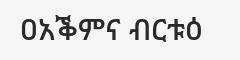ዐአቕምና ብርቱዕ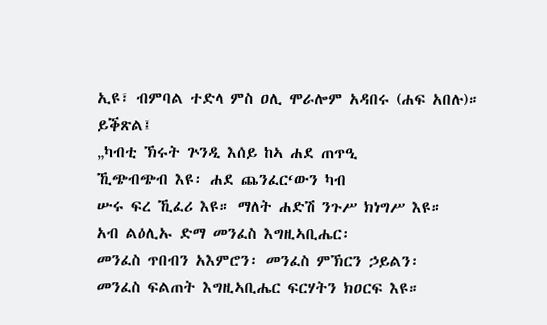ኢዩ፣ ብምባል ተድላ ምስ ዐሊ ሞራሎም አዳበሩ (ሐፍ አበሉ)።
ይቕጽል፤
„ካብቲ ኽሩት ጕንዲ እሰይ ከኣ ሐደ ጠጥዒ
ኺጭብጭብ እዩ፡ ሐደ ጨንፈር‘ውን ካብ
ሡሩ ፍረ ኺፈሪ እዩ። ማለት ሐድሽ ንጉሥ ክነግሥ እዩ።
አብ ልዕሊኡ ድማ መንፈስ እግዚኣቢሔር፡
መንፈስ ጥበብን አእምሮን፡ መንፈስ ምኽርን ኃይልን፡
መንፈስ ፍልጠት እግዚኣቢሔር ፍርሃትን ክዐርፍ እዩ።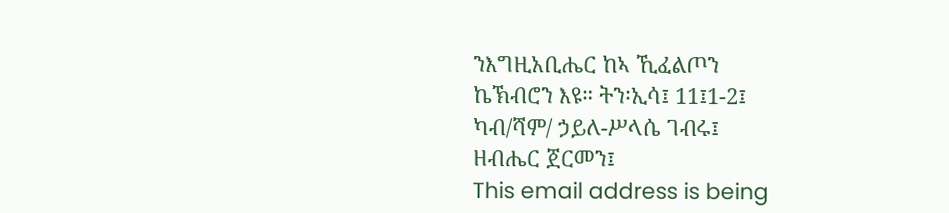ንእግዚአቢሔር ከኣ ኺፈልጦን
ኬኽብሮን እዩ። ትን፡ኢሳ፤ 11፤1-2፤
ካብ/ሻም/ ኃይለ-ሥላሴ ገብሩ፤
ዘብሔር ጀርመን፤
This email address is being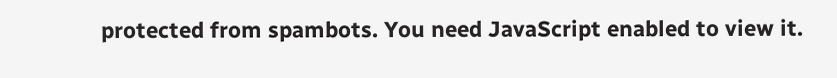protected from spambots. You need JavaScript enabled to view it.